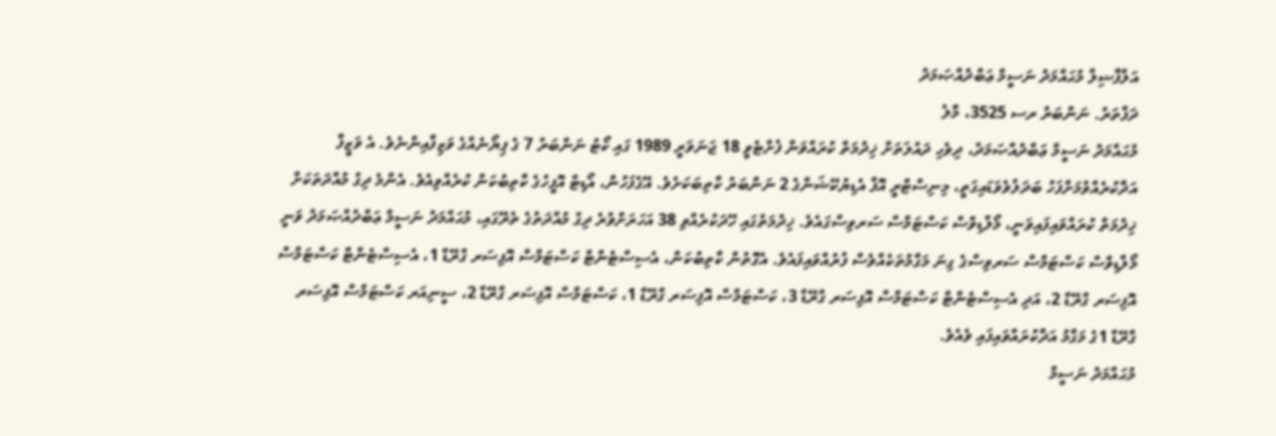އަލްފާޟިލް މުޙައްމަދު ނަސީމް ޢަބްދުއްޞަމަދު
ދަފްތަރު. ނަންބަރު ރސ 3525، މާލެ
މުޙައްމަދު ނަސީމް ޢަބްދުއްޞަމަދު، ދިވެހި ދައުލަތަށް ޚިދުމަތް ކުރައްވަން ފެށްޓެވީ 18 ޖަނަވަރީ 1989 ގައި ކޯޓު ނަންބަރު 7 ގެ ޕިޔޯނެއްގެ ވަޒިފާއިންނެވެ. އެ ވަޒީފާ އަދާކުރެއްވުމަށްފަހު ބަދަލުވެވަޑައިގަތީ، މިނިސްޓްރީ އޮފް އެޑިޔުކޭޝަންގެ 2 ނަންބަރު ކާތިބަކަށެވެ. އޭގެފަހުން، އޯޑިޓް އޮފީހުގެ ކާތިބުކަން ކުރެއްވިއެވެ. އެންމެ ދިގު މުއްދަތަކަށް ޚިދުމަތް ކުރައްވައިފައިވަނީ، މޯލްޑިވްސް ކަސްޓަމްސް ސަރވިސްގައެވެ. ޚިދުމަތުގައި ހޭދަކުރެއްވި 38 އަހަރަށްވުރެ ދިގު މުއްދަތުގެ ތެރޭގައި، މުޙައްމަދު ނަސީމް ޢަބްދުއްޞަމަދު ވަނީ މޯލްޑިވްސް ކަސްޓަމްސް ސަރވިސްގެ ގިނަ މަގާމުތަކެއްވެސް ފުރުއްވައިފައެވެ. އެގޮތުން ކާތިބުކަން، އެސިސްޓެންޓް ކަސްޓަމްސް އޮފިސަރ ގްރޭޑް 1، އެސިސްޓެންޓް ކަސްޓަމްސް އޮފިސަރ ގްރޭޑް 2، އަދި އެސިސްޓެންޓް ކަސްޓަމްސް އޮފިސަރ ގްރޭޑް 3، ކަސްޓަމްސް އޮފިސަރ ގްރޭޑް 1، ކަސްޓަމްސް އޮފިސަރ ގްރޭޑް 2، ސީނިއަރ ކަސްޓަމްސް އޮފިސަރ ގްރޭޑް 1ގެ މަގާމު އަދާކުރައްވައިފައި ވެއެވެ.
މުޙައްމަދު ނަސީމް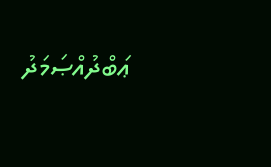ޢަބްދުއްޞަމަދު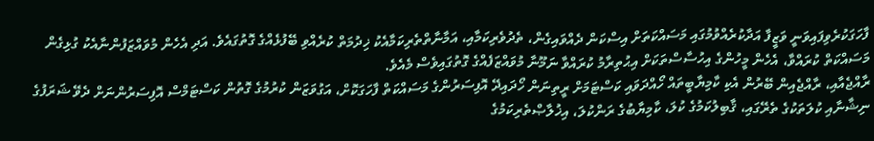ފާހަގަކުރެވިފައިވަނީ ވަޒީފާ އަދާކުރެއްވުމުގައި މަސައްކަތަށް އިސްކަން ދެއްވައިގެން، ތެދުވެރިކަމާއި، އަމާނާތްތެރިކަމާއެކު ޚިދުމަތް ކުރެއްވި ބޭފުޅެއްގެ ގޮތުގައެވެ. އަދި އެހެން މުވައްޒަފުންނާއެކު ގުޅިގެން މަސައްކަތް ކުރައްވާ، އެހެން މީހުންގެ އިހުސާސްތަކަށް އިޙުތިރާމު ކުރައްވާ ނަމޫނާ މުވައްޒަފެއްގެ ގޮތުގައިވެސް މެއެވެ.
ރާއްޖެއާއި، ރާއްޖެއިން ބޭރުން އެކި ކާމިޔާބީތައް ހޯއްދަވައި ކަސްޓަމަށް ރީތިނަން ހޯދައިދޭ އޮފިސަރުންގެ މަސައްކަތް ފާހަގަކޮށް، އަގުވަޒަން ކުރުމުގެ ގޮތުން ކަސްޓަމްސް އޮފިސަރުންނަށް ދެވޭ ޝަރަފުގެ ނިޝާނާއި ކުލަތަކުގެ ތެރޭގައި، ޤާބިލުކަމުގެ ކުލަ، ކާމިޔާބުގެ ރަންކުލަ، އިޚުލާޞްތެރިކަމުގެ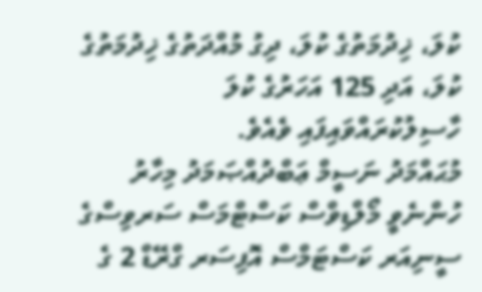ކުލަ، ޚިދުމަތުގެ ކުލަ، ދިގު މުއްދަތުގެ ޚިދުމަތުގެ ކުލަ، އަދި 125 އަހަރުގެ ކުލަ ހާސިލުކުރައްވައިފައި ވެއެވެ.
މުޙައްމަދު ނަސީމް ޢަބްދުއްޞަމަދު މިހާރު ހުންނެވީ މޯލްޑިވްސް ކަސްޓްމަސް ސަރވިސްގެ ސީނިއަރ ކަސްޓަމްސް އޮފިސަރ ގްރޭޑް 2 ގެ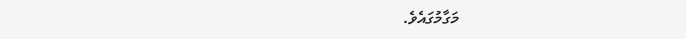މަގާމުގައެވެ.